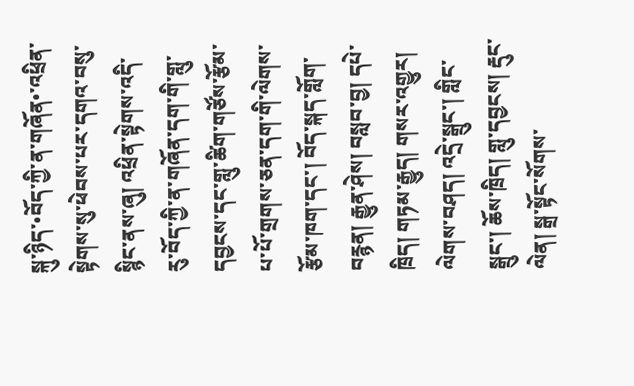སྐུ་ཉིད་•བོད་ཀྱི་ན་གཞོན•་འཕྲིན་སྟེགས་སུ་ཕེབས་པར་དགའ་བསུ་སྙིང་ནས་ཞུ། འཕྲིན་སྟེགས་འདི་རུ་བོད་ཀྱི་ན་གཞོན་དག་གི་གླུ་དབྱངས་དང་གླུ་ཚིག་གཙོས་རྩོམ་པ་པོ་གྲགས་ཅན་དག་གི་ལེགས་རྩོམ་ཁག་དང་། བོད་སྐད་གློག་བརྙན། རྒྱུན་ཤེས། བསླབ་བྱ། དཔེ་ཁྲིད། གཏམ་རྒྱུད། གསར་འགྱུར། ལེགས་བཤད། འདྲེ་སྒྲུང་། གླིང་སྒྲུང་། ཆོས་ཁྲིད། གླུ་དབྱངས། རྡུང་ལེན། སྒྲ་སྟོང་སོགས་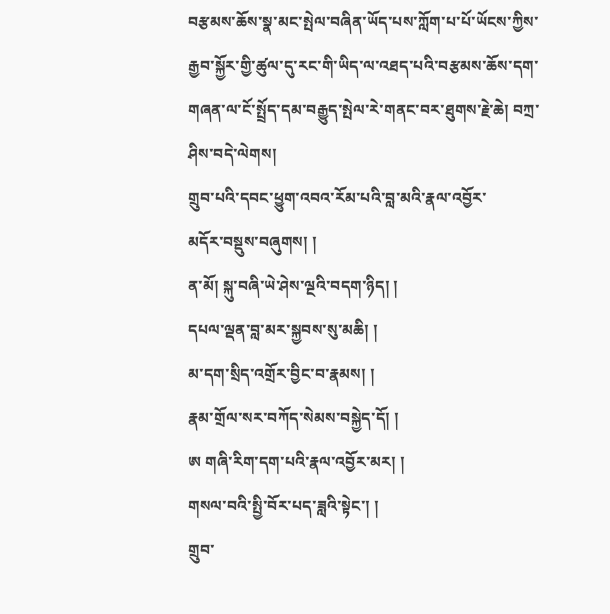བརྩམས་ཆོས་སྣ་མང་སྤེལ་བཞིན་ཡོད་པས་ཀློག་པ་པོ་ཡོངས་ཀྱིས་རྒྱབ་སྐྱོར་གྱི་ཚུལ་དུ་རང་གི་ཡིད་ལ་འཐད་པའི་བརྩམས་ཆོས་དག་གཞན་ལ་ངོ་སྤྲོད་དམ་བརྒྱུད་སྤེལ་རེ་གནང་བར་ཐུགས་རྗེ་ཆེ། བཀྲ་ཤིས་བདེ་ལེགས།
གྲུབ་པའི་དབང་ཕྱུག་འབའ་རོམ་པའི་བླ་མའི་རྣལ་འབྱོར་
མདོར་བསྡུས་བཞུགས། །
ན་མོ། སྐུ་བཞི་ཡེ་ཤེས་ལྔའི་བདག་ཉིད། །
དཔལ་ལྡན་བླ་མར་སྐྱབས་སུ་མཆི། །
མ་དག་སྲིད་འགྲོར་བྱིང་བ་རྣམས། །
རྣམ་གྲོལ་སར་བཀོད་སེམས་བསྐྱེད་དོ། །
ཨ གཞི་རིག་དག་པའི་རྣལ་འབྱོར་མར། །
གསལ་བའི་སྤྱི་བོར་པད་ཟླའི་སྟེང་། །
གྲུབ་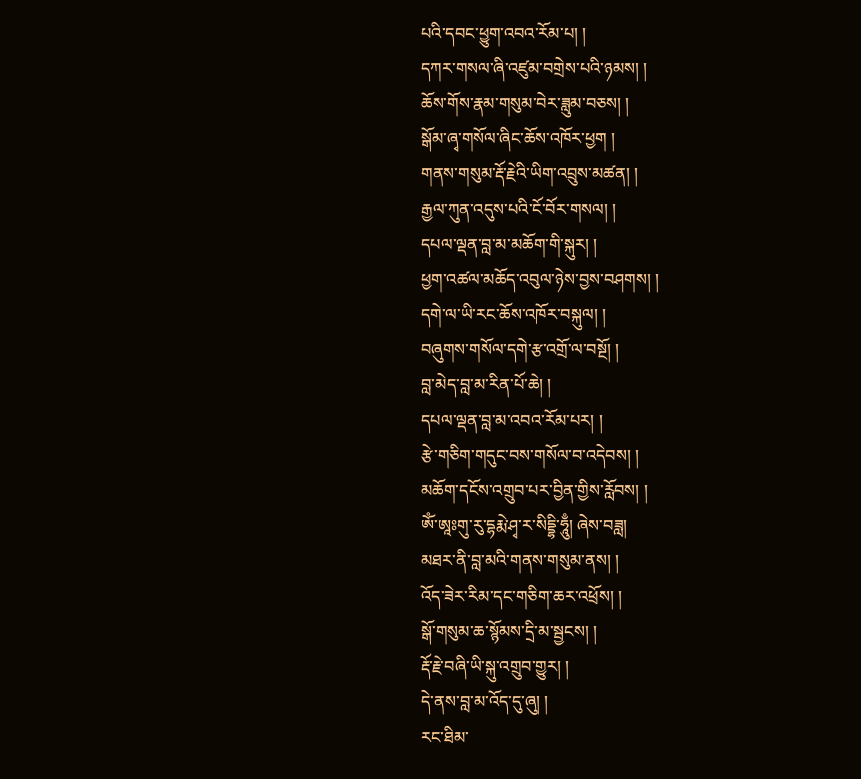པའི་དབང་ཕྱུག་འབའ་རོམ་པ། །
དཀར་གསལ་ཞི་འཛུམ་བགྲེས་པའི་ཉམས། །
ཆོས་གོས་རྣམ་གསུམ་བེར་ཟླུམ་བཅས། །
སྒོམ་ཞྭ་གསོལ་ཞིང་ཆོས་འཁོར་ཕྱག །
གནས་གསུམ་རྡོ་རྗེའི་ཡིག་འབྲུས་མཚན། །
རྒྱལ་ཀུན་འདུས་པའི་ངོ་བོར་གསལ། །
དཔལ་ལྡན་བླ་མ་མཆོག་གི་སྐུར། །
ཕྱག་འཚལ་མཆོད་འབུལ་ཉེས་བྱས་བཤགས། །
དགེ་ལ་ཡི་རང་ཆོས་འཁོར་བསྐུལ། །
བཞུགས་གསོལ་དགེ་རྩ་འགྲོ་ལ་བསྔོ། །
བླ་མེད་བླ་མ་རིན་པོ་ཆེ། །
དཔལ་ལྡན་བླ་མ་འབའ་རོམ་པར། །
རྩེ་གཅིག་གདུང་བས་གསོལ་བ་འདེབས། །
མཆོག་དངོས་འགྲུབ་པར་བྱིན་གྱིས་རློབས། །
ཨོཾ་ཨཱཿགུ་རུ་དྷརྨེ་ཤྭ་ར་སིདྡྷི་ཧཱུྃ། ཞེས་བཟླ།
མཐར་ནི་བླ་མའི་གནས་གསུམ་ནས། །
འོད་ཟེར་རིམ་དང་གཅིག་ཆར་འཕྲོས། །
སྒོ་གསུམ་ཆ་སྙོམས་དྲི་མ་སྦྱངས། །
རྡོ་རྗེ་བཞི་ཡི་སྐུ་འགྲུབ་གྱུར། །
དེ་ནས་བླ་མ་འོད་དུ་ཞུ། །
རང་ཐིམ་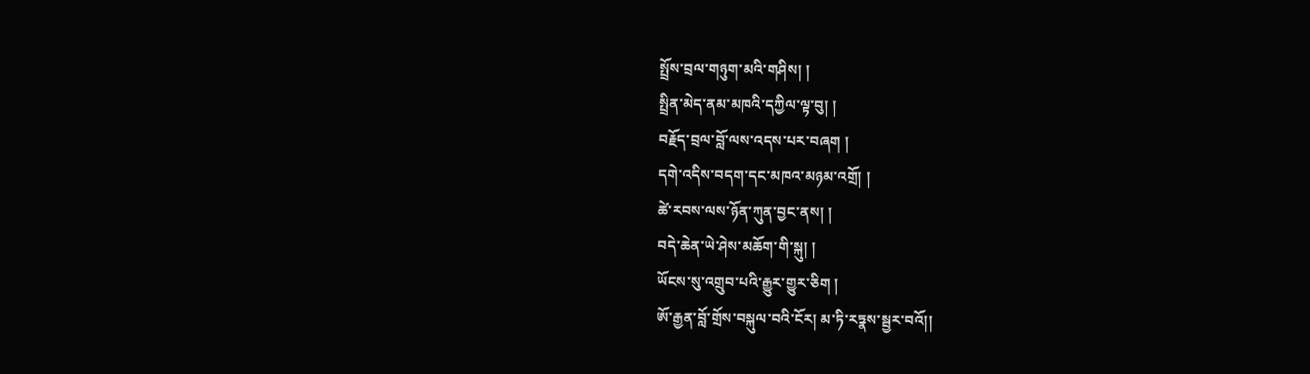སྤྲོས་བྲལ་གཉུག་མའི་གཤིས། །
སྤྲིན་མེད་ནམ་མཁའི་དཀྱིལ་ལྟ་བུ། །
བརྗོད་བྲལ་བློ་ལས་འདས་པར་བཞག །
དགེ་འདིས་བདག་དང་མཁའ་མཉམ་འགྲོ། །
ཚེ་རབས་ལས་ཉོན་ཀུན་བྱང་ནས། །
བདེ་ཆེན་ཡེ་ཤེས་མཆོག་གི་སྐུ། །
ཡོངས་སུ་འགྲུབ་པའི་རྒྱུར་གྱུར་ཅིག །
ཨོ་རྒྱན་བློ་གྲོས་བསྐུལ་བའི་ངོར། མ་ཏི་རཏྣས་སྦྱར་བའོ།།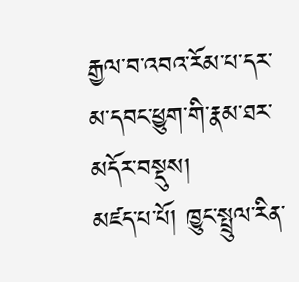རྒྱལ་བ་འབའ་རོམ་པ་དར་མ་དབང་ཕྱུག་གི་རྣམ་ཐར་མདོར་བསྡུས།
མཛད་པ་པོ། ཁྱུང་སྤྲུལ་རིན་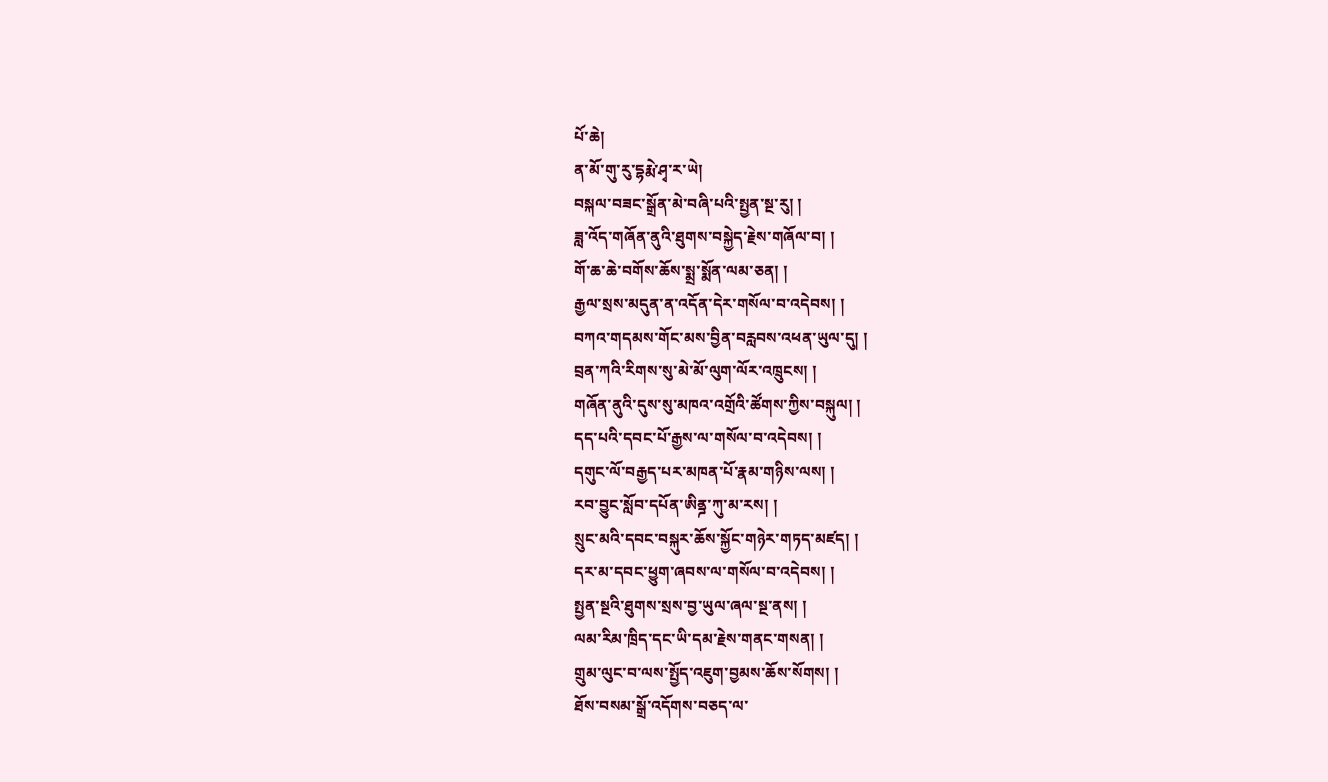པོ་ཆེ།
ན་མོ་གུ་རུ་དྷརྨེ་ཤྭ་ར་ཡེ།
བསྐལ་བཟང་སྒྲོན་མེ་བཞི་པའི་སྤྱན་སྔ་རུ། །
ཟླ་འོད་གཞོན་ནུའི་ཐུགས་བསྐྱེད་རྗེས་གཞོལ་བ། །
གོ་ཆ་ཆེ་བགོས་ཆོས་སྨྲ་སྨོན་ལམ་ཅན། །
རྒྱལ་སྲས་མདུན་ན་འདོན་དེར་གསོལ་བ་འདེབས། །
བཀའ་གདམས་གོང་མས་བྱིན་བརླབས་འཕན་ཡུལ་དུ། །
བྲན་ཀའི་རིགས་སུ་མེ་མོ་ལུག་ལོར་འཁྲུངས། །
གཞོན་ནུའི་དུས་སུ་མཁའ་འགྲོའི་ཚོགས་ཀྱིས་བསྐུལ། །
དད་པའི་དབང་པོ་རྒྱས་ལ་གསོལ་བ་འདེབས། །
དགུང་ལོ་བརྒྱད་པར་མཁན་པོ་རྣམ་གཉིས་ལས། །
རབ་བྱུང་སློབ་དཔོན་ཨིནྜ་ཀུ་མ་རས། །
སྲུང་མའི་དབང་བསྐུར་ཆོས་སྐྱོང་གཉེར་གཏད་མཛད། །
དར་མ་དབང་ཕྱུག་ཞབས་ལ་གསོལ་བ་འདེབས། །
སྤྱན་སྔའི་ཐུགས་སྲས་བྱ་ཡུལ་ཞལ་སྔ་ནས། །
ལམ་རིམ་ཁྲིད་དང་ཡི་དམ་རྗེས་གནང་གསན། །
གྲུམ་ལུང་བ་ལས་སྤྱོད་འཇུག་བྱམས་ཆོས་སོགས། །
ཐོས་བསམ་སྒྲོ་འདོགས་བཅད་ལ་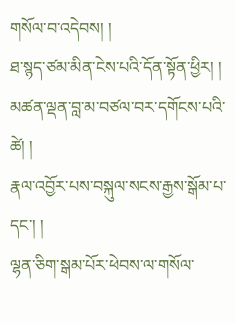གསོལ་བ་འདེབས། །
ཐ་སྙད་ཙམ་མིན་ངེས་པའི་དོན་སྟོན་ཕྱིར། །
མཚན་ལྡན་བླ་མ་བཙལ་བར་དགོངས་པའི་ཚེ། །
རྣལ་འབྱོར་པས་བསྐུལ་སངས་རྒྱས་སྒོམ་པ་དང་། །
ལྷན་ཅིག་སྒམ་པོར་ཕེབས་ལ་གསོལ་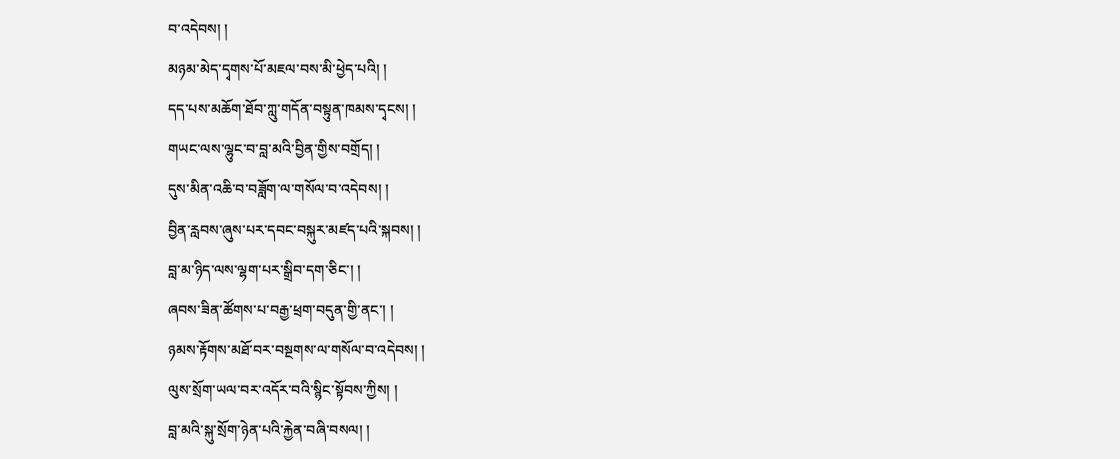བ་འདེབས། །
མཉམ་མེད་དྭགས་པོ་མཇལ་བས་མི་ཕྱེད་པའི། །
དད་པས་མཆོག་ཐོབ་ཀླུ་གདོན་བསྟུན་ཁམས་དྭངས། །
གཡང་ལས་ལྷུང་བ་བླ་མའི་བྱིན་གྱིས་བགྲོད། །
དུས་མིན་འཆི་བ་བཟློག་ལ་གསོལ་བ་འདེབས། །
བྱིན་རླབས་ཞུས་པར་དབང་བསྐུར་མཛད་པའི་སྐབས། །
བླ་མ་ཉིད་ལས་ལྷག་པར་སྒྲིབ་དག་ཅིང་། །
ཞབས་ཟིན་ཚོགས་པ་བརྒྱ་ཕྲག་བདུན་གྱི་ནང་། །
ཉམས་རྟོགས་མཐོ་བར་བསྔགས་ལ་གསོལ་བ་འདེབས། །
ལུས་སྲོག་ཡལ་བར་འདོར་བའི་སྙིང་སྟོབས་ཀྱིས། །
བླ་མའི་སྐུ་སྲོག་ཉེན་པའི་རྐྱེན་བཞི་བསལ། །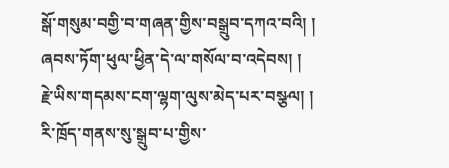སྒོ་གསུམ་བགྱི་བ་གཞན་གྱིས་བསྒྲུབ་དཀའ་བའི། །
ཞབས་ཏོག་ཕུལ་ཕྱིན་དེ་ལ་གསོལ་བ་འདེབས། །
རྗེ་ཡིས་གདམས་ངག་ལྷག་ལུས་མེད་པར་བསྩལ། །
རི་ཁྲོད་གནས་སུ་སྒྲུབ་པ་གྱིས་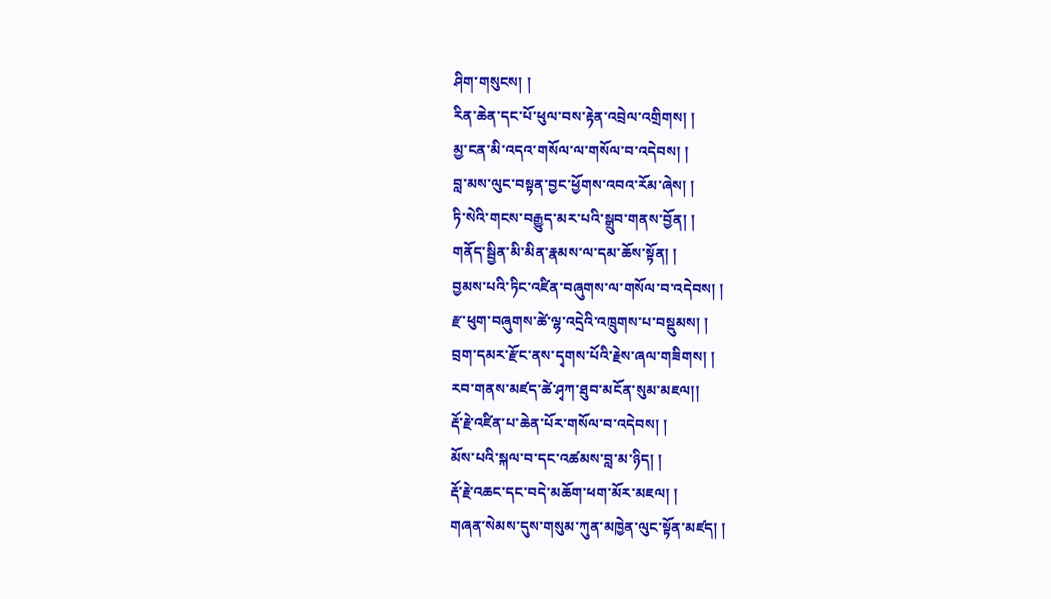ཤིག་གསུངས། །
རིན་ཆེན་དང་པོ་ཕུལ་བས་རྟེན་འབྲེལ་འགྲིགས། །
མྱ་ངན་མི་འདའ་གསོལ་ལ་གསོལ་བ་འདེབས། །
བླ་མས་ལུང་བསྟན་བྱང་ཕྱོགས་འབའ་རོམ་ཞེས། །
ཏི་སེའི་གངས་བརྒྱུད་མར་པའི་སྒྲུབ་གནས་བྱོན། །
གནོད་སྦྱིན་མི་མིན་རྣམས་ལ་དམ་ཆོས་སྟོན། །
བྱམས་པའི་ཏིང་འཛིན་བཞུགས་ལ་གསོལ་བ་འདེབས། །
རྫ་ཕུག་བཞུགས་ཚེ་ལྷ་འདྲེའི་འཁྲུགས་པ་བསྡུམས། །
བྲག་དམར་རྫོང་ནས་དྭགས་པོའི་རྗེས་ཞལ་གཟིགས། །
རབ་གནས་མཛད་ཚེ་ཤྭཀ་ཐུབ་མངོན་སུམ་མཇལ།།
རྡོ་རྗེ་འཛིན་པ་ཆེན་པོར་གསོལ་བ་འདེབས། །
མོས་པའི་སྐལ་བ་དང་འཚམས་བླ་མ་ཉིད། །
རྡོ་རྗེ་འཆང་དང་བདེ་མཆོག་ཕག་མོར་མཇལ། །
གཞན་སེམས་དུས་གསུམ་ཀུན་མཁྱེན་ལུང་སྟོན་མཛད། །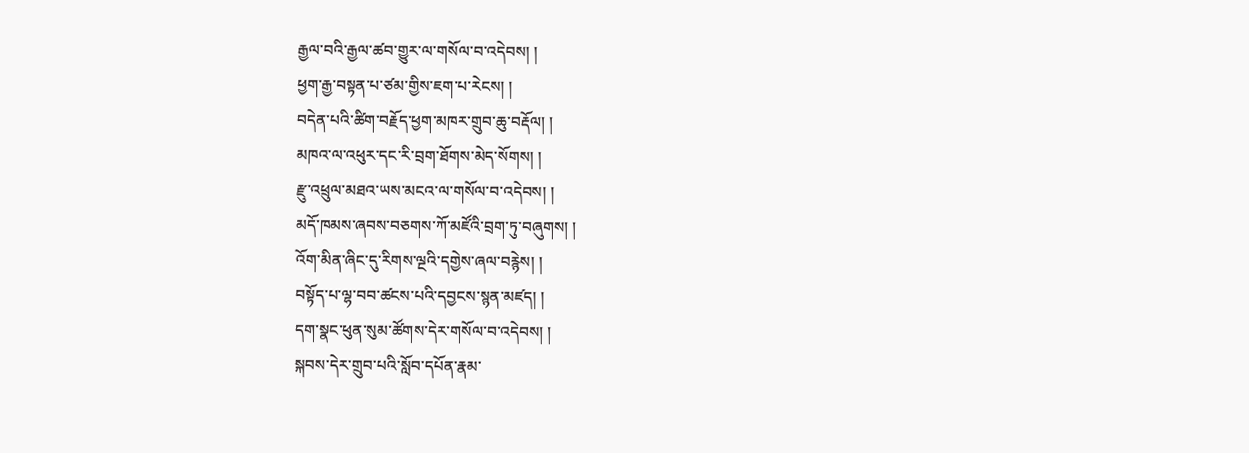རྒྱལ་བའི་རྒྱལ་ཚབ་གྱུར་ལ་གསོལ་བ་འདེབས། །
ཕྱག་རྒྱ་བསྟན་པ་ཙམ་གྱིས་ཇག་པ་རེངས། །
བདེན་པའི་ཚིག་བརྗོད་ཕྱག་མཁར་གྲུབ་ཆུ་བརྡོལ། །
མཁའ་ལ་འཕུར་དང་རི་བྲག་ཐོགས་མེད་སོགས། །
རྫུ་འཕྲུལ་མཐའ་ཡས་མངའ་ལ་གསོལ་བ་འདེབས། །
མདོ་ཁམས་ཞབས་བཅགས་ཀོ་མཛོའི་བྲག་ཏུ་བཞུགས། །
འོག་མིན་ཞིང་དུ་རིགས་ལྔའི་དགྱེས་ཞལ་བརྙེས། །
བསྟོད་པ་ལྷ་བབ་ཚངས་པའི་དབྱངས་སྙན་མཛད། །
དག་སྣང་ཕུན་སུམ་ཚོགས་དེར་གསོལ་བ་འདེབས། །
སྐབས་དེར་གྲུབ་པའི་སློབ་དཔོན་རྣམ་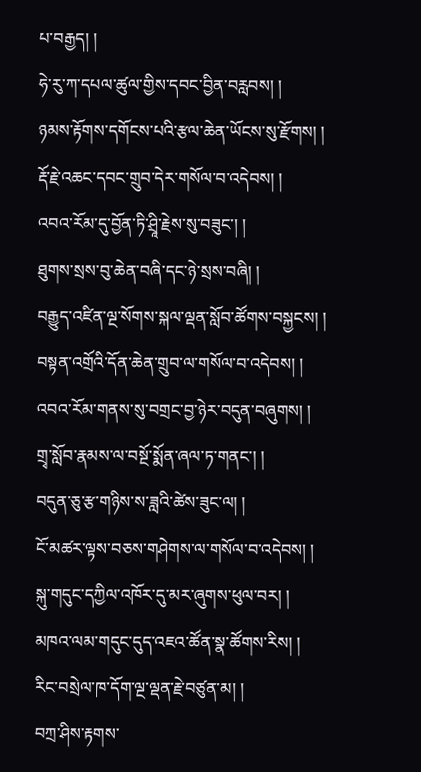པ་བརྒྱད། །
ཧེ་རུ་ཀ་དཔལ་ཚུལ་གྱིས་དབང་བྱིན་བརླབས། །
ཉམས་རྟོགས་དགོངས་པའི་རྩལ་ཆེན་ཡོངས་སུ་རྫོགས། །
རྡོ་རྗེ་འཆང་དབང་གྲུབ་དེར་གསོལ་བ་འདེབས། །
འབའ་རོམ་དུ་བྱོན་ཏི་ཤྲཱི་རྗེས་སུ་བཟུང་། །
ཐུགས་སྲས་བུ་ཆེན་བཞི་དང་ཉེ་སྲས་བཞི། །
བརྒྱུད་འཛིན་ལྔ་སོགས་སྐལ་ལྡན་སློབ་ཚོགས་བསྐྱངས། །
བསྟན་འགྲོའི་དོན་ཆེན་གྲུབ་ལ་གསོལ་བ་འདེབས། །
འབའ་རོམ་གནས་སུ་བགྲང་བྱ་ཉེར་བདུན་བཞུགས། །
གྲྭ་སློབ་རྣམས་ལ་བསྔོ་སྨོན་ཞལ་ཏ་གནང་། །
བདུན་ཅུ་རྩ་གཉིས་ས་ཟླའི་ཚེས་ཟུང་ལ། །
ངོ་མཚར་ལྟས་བཅས་གཤེགས་ལ་གསོལ་བ་འདེབས། །
སྐུ་གདུང་དཀྱིལ་འཁོར་དུ་མར་ཞུགས་ཕུལ་བར། །
མཁའ་ལམ་གདུང་དུད་འཇའ་ཚོན་སྣ་ཚོགས་རིས། །
རིང་བསྲེལ་ཁ་དོག་ལྔ་ལྡན་རྗེ་བཙུན་མ། །
བཀྲ་ཤིས་རྟགས་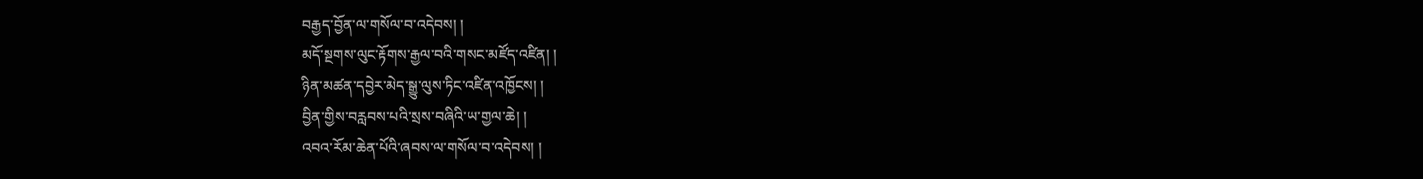བརྒྱད་བྱོན་ལ་གསོལ་བ་འདེབས། །
མདོ་སྔགས་ལུང་རྟོགས་རྒྱལ་བའི་གསང་མཛོད་འཛིན། །
ཉིན་མཚན་དབྱེར་མེད་སྒྱུ་ལུས་ཏིང་འཛིན་འཁྱོངས། །
བྱིན་གྱིས་བརླབས་པའི་སྲས་བཞིའི་ཡ་གྱལ་ཆེ། །
འབའ་རོམ་ཆེན་པོའི་ཞབས་ལ་གསོལ་བ་འདེབས། །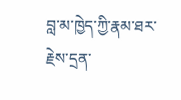བླ་མ་ཁྱེད་ཀྱི་རྣམ་ཐར་རྗེས་དྲན་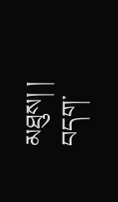མཐུས། །
བདག་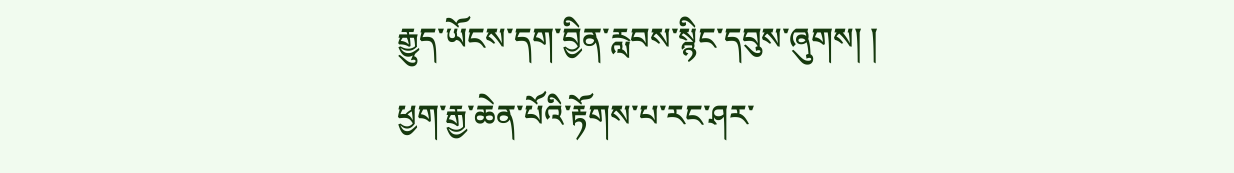རྒྱུད་ཡོངས་དག་བྱིན་རླབས་སྙིང་དབུས་ཞུགས། །
ཕྱག་རྒྱ་ཆེན་པོའི་རྟོགས་པ་རང་ཤར་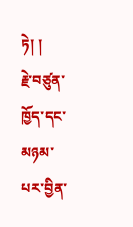ཏེ། །
རྗེ་བཙུན་ཁྱོད་དང་མཉམ་པར་བྱིན་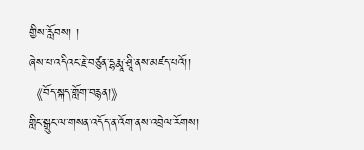གྱིས་རློབས། །
ཞེས་པ་འདིའང་རྗེ་བཙུན་དྷརྨཱ་ཤྲཱི་ནས་མཛད་པའོ།།
《བོད་སྐད་གློག་བརྙན།》
གླིང་སྒྲུང་ལ་གསན་འདོད་ན་འོག་ནས་འབྲེལ་རོགས།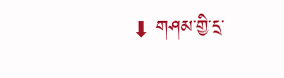⬇ གཤམ་གྱི་དྲ་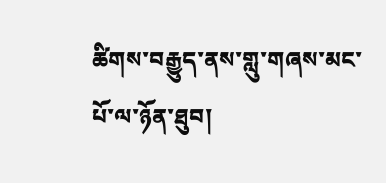ཚིགས་བརྒྱུད་ནས་གླུ་གཞས་མང་པོ་ལ་ཉོན་ཐུབ།